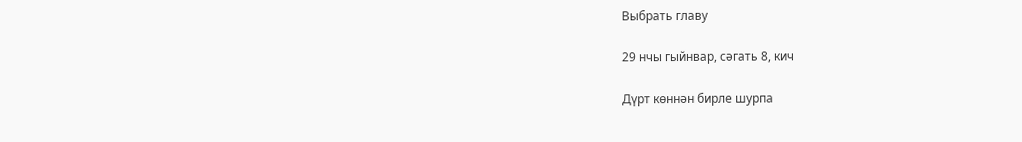Выбрать главу

29 нчы гыйнвар, сәгать 8, кич

Дүрт көннән бирле шурпа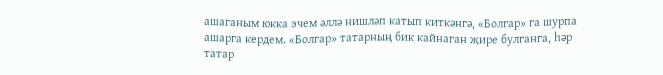ашаганым юкка эчем әллә нишләп катып киткәнгә, «Болгар» га шурпа ашарга кердем. «Болгар» татарның бик кайнаган җире булганга, һәр татар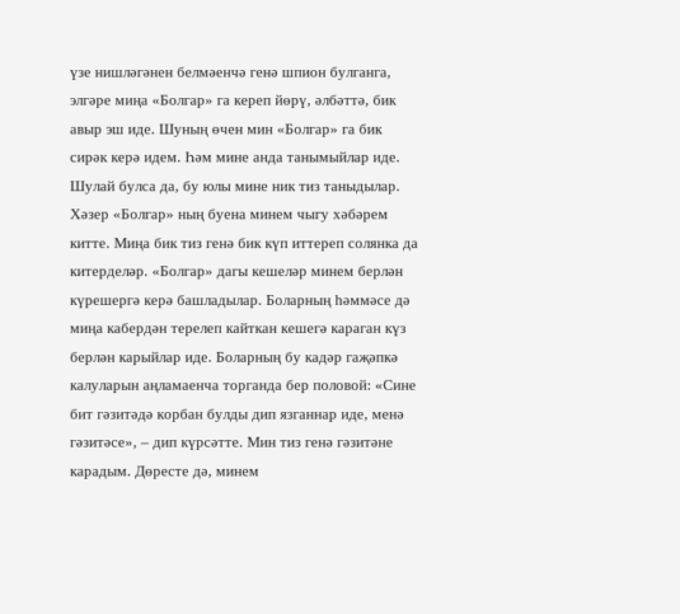үзе нишләгәнен белмәенчә генә шпион булганга, элгәре миңа «Болгар» га кереп йөрү, әлбәттә, бик авыр эш иде. Шуның өчен мин «Болгар» га бик сирәк керә идем. Һәм мине анда танымыйлар иде. Шулай булса да, бу юлы мине ник тиз таныдылар. Хәзер «Болгар» ның буена минем чыгу хәбәрем китте. Миңа бик тиз генә бик күп иттереп солянка да китерделәр. «Болгар» дагы кешеләр минем берлән күрешергә керә башладылар. Боларның һәммәсе дә миңа кабердән терелеп кайткан кешегә караган күз берлән карыйлар иде. Боларның бу кадәр гаҗәпкә калуларын аңламаенча торганда бер половой: «Сине бит гәзитәдә корбан булды дип язганнар иде, менә гәзитәсе», – дип күрсәтте. Мин тиз генә гәзитәне карадым. Дөресте дә, минем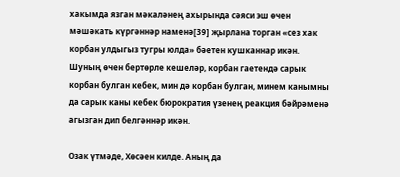хакымда язган мәкаләнең ахырында сәяси эш өчен мәшәкать күргәннәр наменә[39] җырлана торган «сез хак корбан улдыгыз тугры юлда» бәетен кушканнар икән. Шуның өчен бертөрле кешеләр, корбан гаетендә сарык корбан булган кебек, мин дә корбан булган, минем канымны да сарык каны кебек бюрократия үзенең реакция бәйрәменә агызган дип белгәннәр икән.

Озак үтмәде, Хөсәен килде. Аның да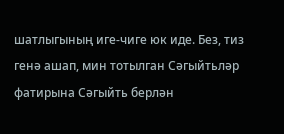шатлыгының иге-чиге юк иде. Без, тиз генә ашап, мин тотылган Сәгыйтьләр фатирына Сәгыйть берлән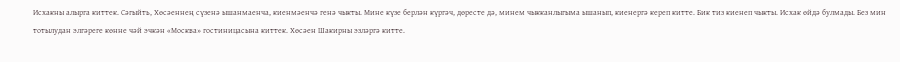Исхакны алырга киттек. Сәгыйть, Хөсәеннең сүзенә ышанмаенча, киенмәенчә генә чыкты. Мине күзе берлән күргәч, дөресте дә, минем чыкканлыгыма ышанып, киенергә кереп китте. Бик тиз киенеп чыкты. Исхак өйдә булмады. Без мин тотылудан элгәреге көнне чәй эчкән «Москва» гостиницасына киттек. Хөсәен Шакирны эзләргә китте.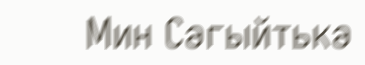Мин Сәгыйтькә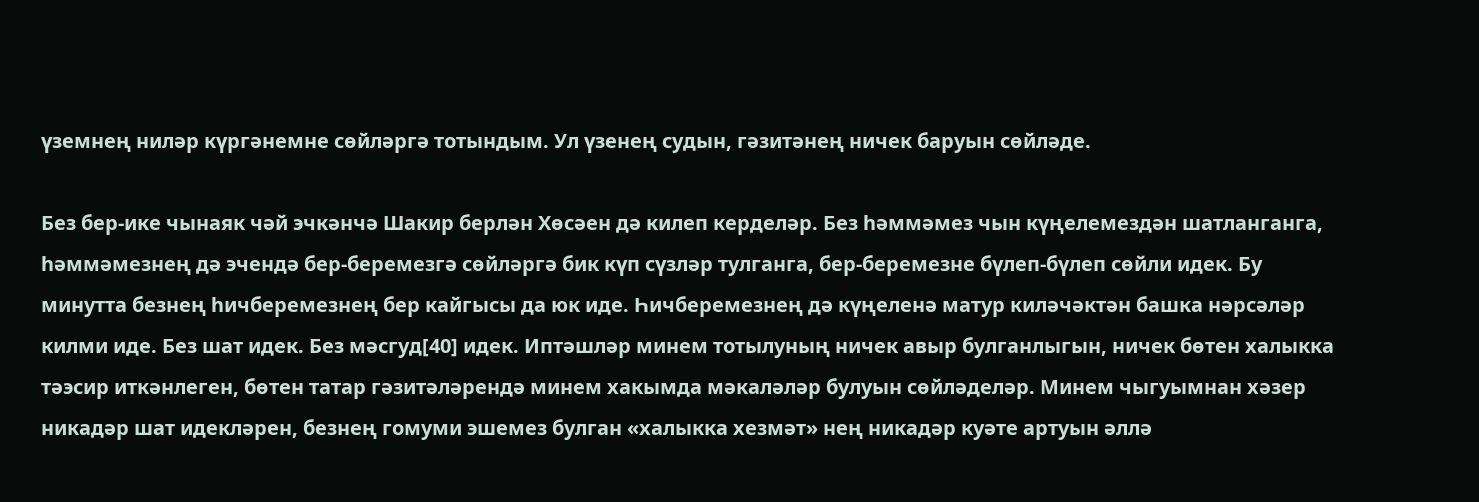үземнең ниләр күргәнемне сөйләргә тотындым. Ул үзенең судын, гәзитәнең ничек баруын сөйләде.

Без бер-ике чынаяк чәй эчкәнчә Шакир берлән Хөсәен дә килеп керделәр. Без һәммәмез чын күңелемездән шатланганга, һәммәмезнең дә эчендә бер-беремезгә сөйләргә бик күп сүзләр тулганга, бер-беремезне бүлеп-бүлеп сөйли идек. Бу минутта безнең һичберемезнең бер кайгысы да юк иде. Һичберемезнең дә күңеленә матур киләчәктән башка нәрсәләр килми иде. Без шат идек. Без мәсгуд[40] идек. Иптәшләр минем тотылуның ничек авыр булганлыгын, ничек бөтен халыкка тәэсир иткәнлеген, бөтен татар гәзитәләрендә минем хакымда мәкаләләр булуын сөйләделәр. Минем чыгуымнан хәзер никадәр шат идекләрен, безнең гомуми эшемез булган «халыкка хезмәт» нең никадәр куәте артуын әллә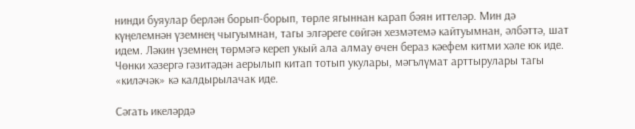нинди буяулар берлән борып-борып, төрле ягыннан карап бәян иттеләр. Мин дә күңелемнән үземнең чыгуымнан, тагы элгәреге сөйгән хезмәтемә кайтуымнан, әлбәттә, шат идем. Ләкин үземнең төрмәгә кереп укый ала алмау өчен бераз кәефем китми хәле юк иде. Чөнки хәзергә гәзитәдән аерылып китап тотып укулары, мәгълүмат арттырулары тагы «киләчәк» кә калдырылачак иде.

Сәгать икеләрдә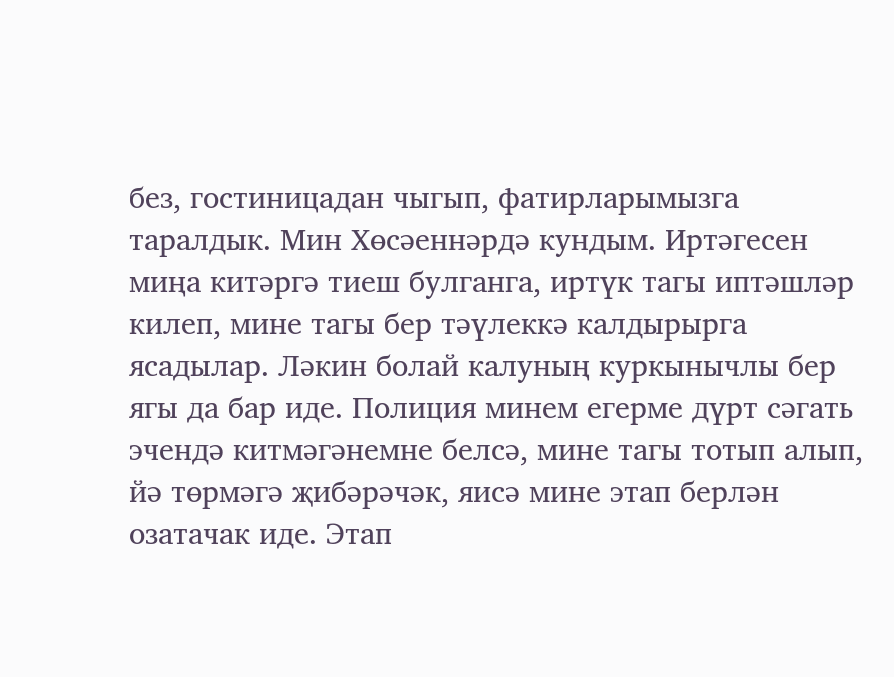без, гостиницадан чыгып, фатирларымызга таралдык. Мин Хөсәеннәрдә кундым. Иртәгесен миңа китәргә тиеш булганга, иртүк тагы иптәшләр килеп, мине тагы бер тәүлеккә калдырырга ясадылар. Ләкин болай калуның куркынычлы бер ягы да бар иде. Полиция минем егерме дүрт сәгать эчендә китмәгәнемне белсә, мине тагы тотып алып, йә төрмәгә җибәрәчәк, яисә мине этап берлән озатачак иде. Этап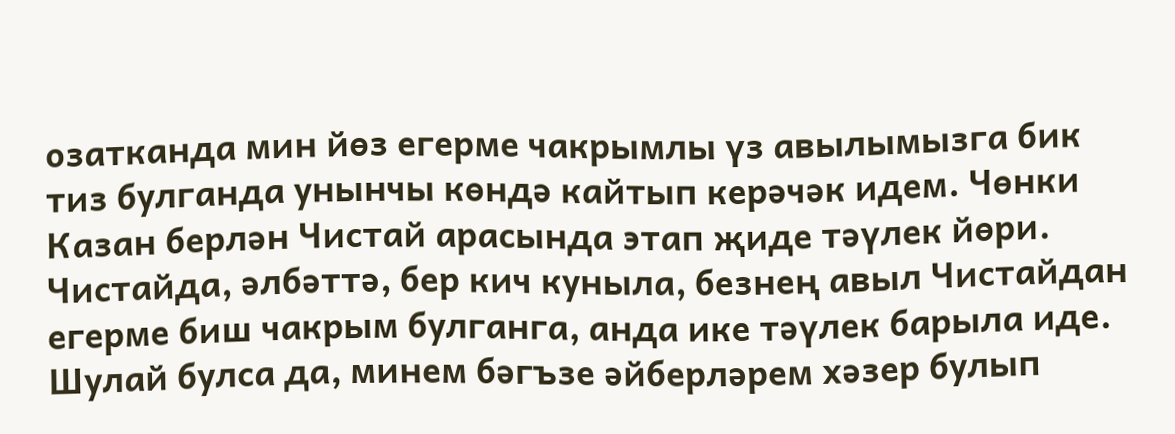озатканда мин йөз егерме чакрымлы үз авылымызга бик тиз булганда унынчы көндә кайтып керәчәк идем. Чөнки Казан берлән Чистай арасында этап җиде тәүлек йөри. Чистайда, әлбәттә, бер кич куныла, безнең авыл Чистайдан егерме биш чакрым булганга, анда ике тәүлек барыла иде. Шулай булса да, минем бәгъзе әйберләрем хәзер булып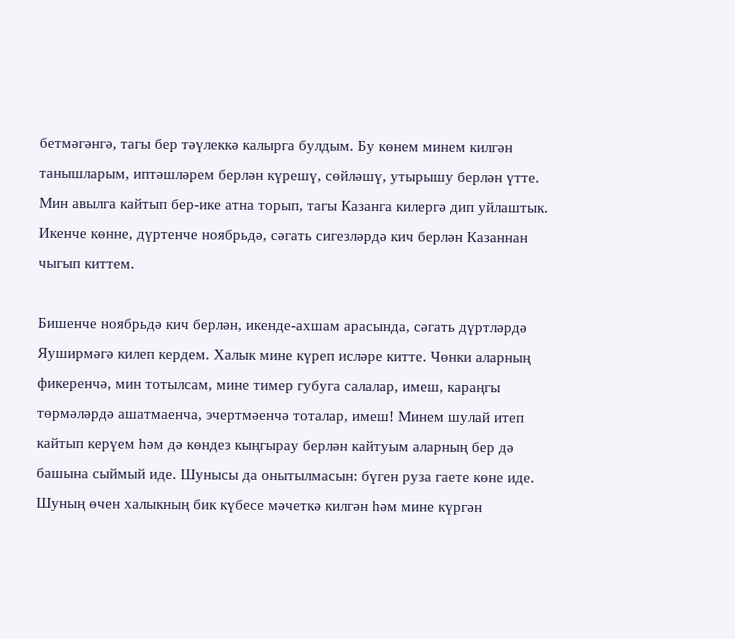бетмәгәнгә, тагы бер тәүлеккә калырга булдым. Бу көнем минем килгән танышларым, иптәшләрем берлән күрешү, сөйләшү, утырышу берлән үтте. Мин авылга кайтып бер-ике атна торып, тагы Казанга килергә дип уйлаштык. Икенче көнне, дүртенче ноябрьдә, сәгать сигезләрдә кич берлән Казаннан чыгып киттем.

Бишенче ноябрьдә кич берлән, икенде-ахшам арасында, сәгать дүртләрдә Яуширмәгә килеп кердем. Халык мине күреп исләре китте. Чөнки аларның фикеренчә, мин тотылсам, мине тимер губуга салалар, имеш, караңгы төрмәләрдә ашатмаенча, эчертмәенчә тоталар, имеш! Минем шулай итеп кайтып керүем һәм дә көндез кыңгырау берлән кайтуым аларның бер дә башына сыймый иде. Шунысы да онытылмасын: бүген руза гаете көне иде. Шуның өчен халыкның бик күбесе мәчеткә килгән һәм мине күргән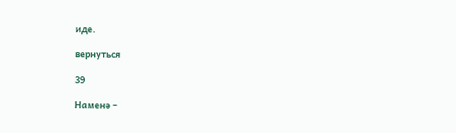иде.

вернуться

39

Наменә –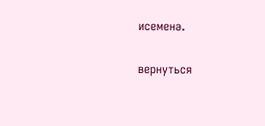исеменә.

вернуться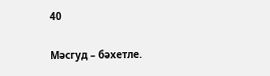40

Мәсгуд – бәхетле.